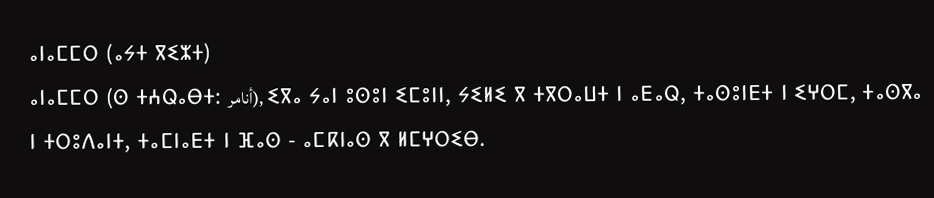ⴰⵏⴰⵎⵎⵔ (ⴰⵢⵜ ⴳⵉⵣⵜ)
ⴰⵏⴰⵎⵎⵔ (ⵙ ⵜⵄⵕⴰⴱⵜ: أنامر), ⵉⴳⴰ ⵢⴰⵏ ⵓⵙⵓⵏ ⵉⵎⵓⵏⵏ, ⵢⵉⵍⵉ ⴳ ⵜⴳⵔⴰⵡⵜ ⵏ ⴰⴹⴰⵕ, ⵜⴰⵙⵓⵏⴹⵜ ⵏ ⵉⵖⵔⵎ, ⵜⴰⵙⴳⴰ ⵏ ⵜⵔⵓⴷⴰⵏⵜ, ⵜⴰⵎⵏⴰⴹⵜ ⵏ ⴼⴰⵙ - ⴰⵎⴽⵏⴰⵙ ⴳ ⵍⵎⵖⵔⵉⴱ.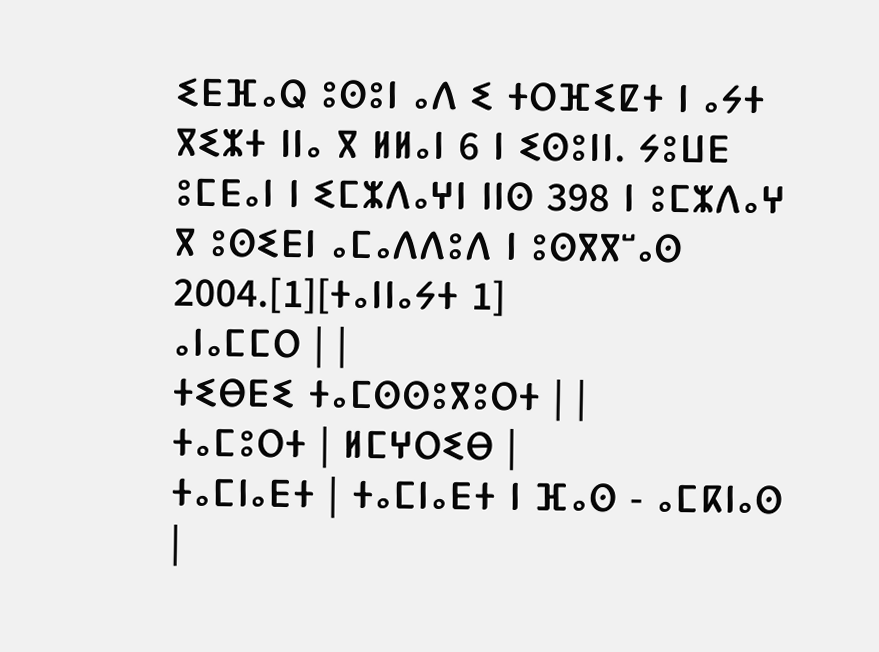ⵉⴹⴼⴰⵕ ⵓⵙⵓⵏ ⴰⴷ ⵉ ⵜⵔⴼⵉⵇⵜ ⵏ ⴰⵢⵜ ⴳⵉⵣⵜ ⵏⵏⴰ ⴳ ⵍⵍⴰⵏ 6 ⵏ ⵉⵙⵓⵏⵏ. ⵢⵓⵡⴹ ⵓⵎⴹⴰⵏ ⵏ ⵉⵎⵣⴷⴰⵖⵏ ⵏⵏⵙ 398 ⵏ ⵓⵎⵣⴷⴰⵖ ⴳ ⵓⵙⵉⴹⵏ ⴰⵎⴰⴷⴷⵓⴷ ⵏ ⵓⵙⴳⴳⵯⴰⵙ 2004.[1][ⵜⴰⵏⵏⴰⵢⵜ 1]
ⴰⵏⴰⵎⵎⵔ | |
ⵜⵉⴱⴹⵉ ⵜⴰⵎⵙⵙⵓⴳⵓⵔⵜ | |
ⵜⴰⵎⵓⵔⵜ | ⵍⵎⵖⵔⵉⴱ |
ⵜⴰⵎⵏⴰⴹⵜ | ⵜⴰⵎⵏⴰⴹⵜ ⵏ ⴼⴰⵙ - ⴰⵎⴽⵏⴰⵙ |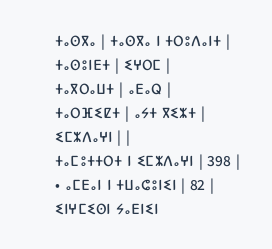ⵜⴰⵙⴳⴰ | ⵜⴰⵙⴳⴰ ⵏ ⵜⵔⵓⴷⴰⵏⵜ |
ⵜⴰⵙⵓⵏⴹⵜ | ⵉⵖⵔⵎ |
ⵜⴰⴳⵔⴰⵡⵜ | ⴰⴹⴰⵕ |
ⵜⴰⵔⴼⵉⵇⵜ | ⴰⵢⵜ ⴳⵉⵣⵜ |
ⵉⵎⵣⴷⴰⵖⵏ | |
ⵜⴰⵎⵓⵜⵜⵔⵜ ⵏ ⵉⵎⵣⴷⴰⵖⵏ | 398 |
• ⴰⵎⴹⴰⵏ ⵏ ⵜⵡⴰⵛⵓⵏⵉⵏ | 82 |
ⵉⵏⵖⵎⵉⵙⵏ ⵢⴰⴹⵏⵉⵏ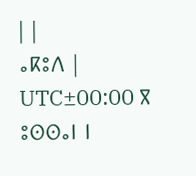| |
ⴰⴽⵓⴷ | UTC±00:00 ⴳ ⵓⵙⵙⴰⵏ ⵏ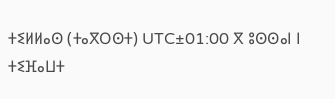ⵜⵉⵍⵍⴰⵙ (ⵜⴰⴳⵔⵙⵜ) UTC±01:00 ⴳ ⵓⵙⵙⴰⵏ ⵏ ⵜⵉⴼⴰⵡⵜ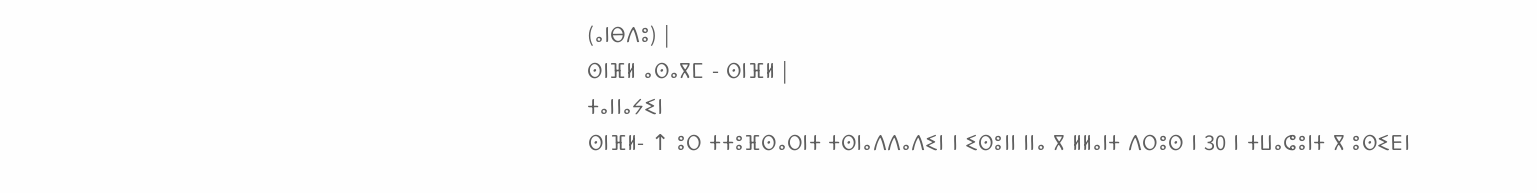(ⴰⵏⴱⴷⵓ) |
ⵙⵏⴼⵍ ⴰⵙⴰⴳⵎ - ⵙⵏⴼⵍ |
ⵜⴰⵏⵏⴰⵢⵉⵏ
ⵙⵏⴼⵍ- ↑ ⵓⵔ ⵜⵜⵓⴼⵙⴰⵔⵏⵜ ⵜⵙⵏⴰⴷⴷⴰⴷⵉⵏ ⵏ ⵉⵙⵓⵏⵏ ⵏⵏⴰ ⴳ ⵍⵍⴰⵏⵜ ⴷⵔⵓⵙ ⵏ 30 ⵏ ⵜⵡⴰⵛⵓⵏⵜ ⴳ ⵓⵙⵉⴹⵏ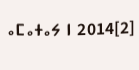ⴰⵎⴰⵜⴰⵢ ⵏ 2014[2]